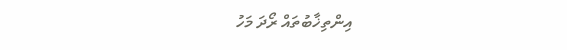އިންތިޚާބުތައް ރޯދަ މަހު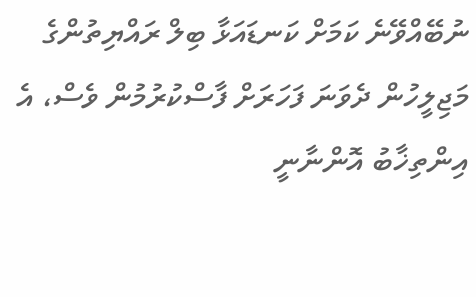ނުބޭއްވޭނެ ކަމަށް ކަނޑައަޅާ ބިލް ރައްޔިތުންގެ މަޖިލީހުން ދެވަނަ ފަހަރަށް ފާސްކުރުމުން ވެސް، އެ އިންތިޚާބު އޮންނާނީ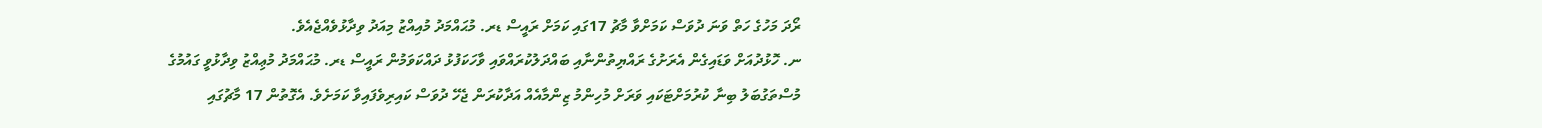ރޯދަ މަހުގެ ހަތް ވަނަ ދުވަސް ކަމަށްވާ މާޗު 17ގައި ކަމަށް ރައީސް ޑރ. މުޙައްމަދު މުއިއްޒު މިއަދު ވިދާޅުވެއްޖެއެވެ.
ނ. ހޮޅުދުއަށް ވަޑައިގެން އެރަށުގެ ރައްޔިތުންނާއި ބައްދަލުކުރައްވައި ވާހަކަފުޅު ދައްކަވަމުން ރައީސް ޑރ. މުޙައްމަދު މުޢިއްޒު ވިދާޅުވީ ގައުމުގެ މުސްތަގުބަލު ބިނާ ކުރުމަށްޓަކައި ވަރަށް މުހިންމު ޒިންމާއެއް އަދާކުރަން ޖެހޭ ދުވަސް ކައިރިވެފައިވާ ކަމަށެވެ. އެގޮތުން 17 މާޗުގައި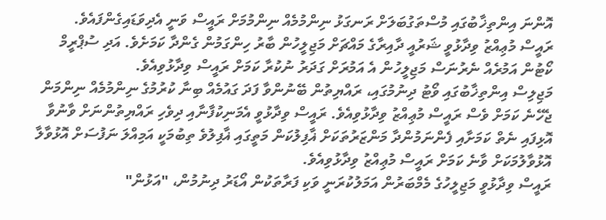އޮންނަ އިންތިޚާބުގައި މުސްތަގުބަލަށް ރަނގަޅު ނިންމުމެއް ނިންމުމަށް ރައީސް ވަނީ އެދިވަޑައިގެންފައެވެ.
ރައީސް މުޢިއްޒު ވިދާޅުވީ ޝަރުއީ ދާއިރާގެ މައްޗަށް މަޖިލީހުން ބާރު ހިންގަމުން ގެންދާ ކަމަށެވެ. އަދި ސުޕްރީމް ކޯޓުން އަމުރެއް ނެރުނަސް މަޖިލީހުން އެ އަމުރަށް ގަދަރު ނުކުރާ ކަމަށް ރައީސް ވިދާޅުވިއެވެ.
މަޖިލިސް އިންތިޚާބުގައި ވޯޓު ދިނުމުގައި، ރައްޔިތުން ބޭނުންވާ ފަދަ ގައުމެއް ބިނާ ކުރުމުގެ ނިންމުމެއް ނިންމަން ޖެހޭނެ ކަމަށް ވެސް ރައީސް މުޢިއްޒު ވިދާޅުވިއެވެ. ރައީސް ވިދާޅުވީ އެމަނިކުފާނާއި ދިވެހި ރައްޔިތުންނަށް ވާނުވާ އޮޅިފައި ނެތް ކަމަށާއި ފެންނަމުންދާ މަންޒަރުތަކަށް ޣާފިލުކަން މަތީގައި ޣާފިލުވެ ތިބުމަކީ އަމިއްލަ ނަފުސަށް އޮޅުވާލާ އޮޅުވާލުމަކަށް ވާނެ ކަމަށް ރައީސް މުޢިއްޒު ވިދާޅުވިއެވެ.
ރައީސް ވިދާޅުވީ މަޖިލީހުގެ މެމްބަރުން އަމަލުކުރަނީ ވަކި ފަރާތަކުން އޯޑަރު ދިނުމުން، "އަޅުން"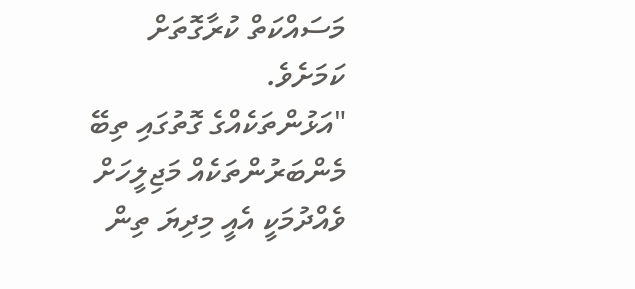މަސައްކަތް ކުރާގޮތަށް ކަމަށެވެ.
"އަޅުންތަކެއްގެ ގޮތުގައި ތިބޭ މެންބަރުންތަކެއް މަޖިލީހަށް ވެއްދުމަކީ އެއީ މިދިޔަ ތިން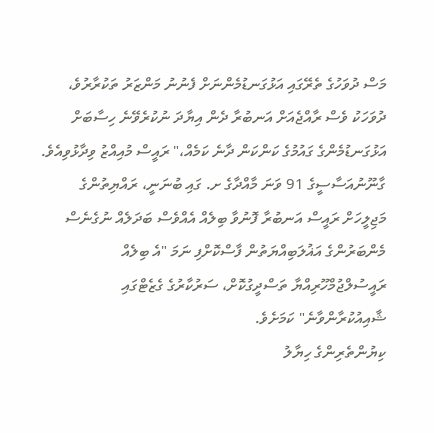މަސް ދުވަހުގެ ތެރޭގައި އަޅުގަނޑުމެންނަށް ފެނުނު މަންޒަރު ތަކުރާރުވެ، ދުވަހަކު ވެސް ރާއްޖެއަށް އަނބުރާ ދެން އިޔާދަ ނުކުރެވޭނެ ހިސާބަށް އަޅުގަނޑުމެންގެ ގައުމުގެ ކަންކަން ދާނެ ކަމެއް،" ރައީސް މުއިއްޒު ވިދާޅުވިއެވެ.
ގާނޫނުއަސާސީގެ 91 ވަނަ މާއްދާގެ ށ. ގައި ބުނަނީ، ރައްޔިތުންގެ މަޖިލީހަށް ރައީސް އަނބުރާ ފޮނުވާ ބިލެއް އެއްވެސް ބަދަލެއް ނުގެނެސް މެންބަރުންގެ އަޣުލަބިއްޔަތުން ފާސްކޮށްފި ނަމަ "އެ ބިލެއް ރައީސުލްޖުމްހޫރިއްޔާ ތަސްދީގުކޮށް، ސަރުކާރުގެ ގެޒެޓްގައި ޝާއިއުކުރާންވާނެ" ކަމަށެވެ.
ކިޔުންތެރިންގެ ހިޔާލު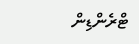ޓްރެންޑިން